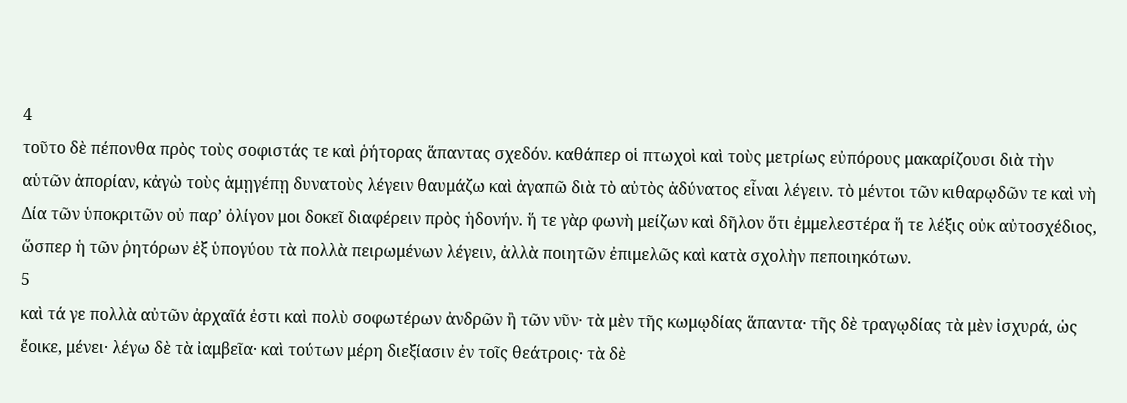4
τοῦτο δὲ πέπονθα πρὸς τοὺς σοφιστάς τε καὶ ῥήτορας ἅπαντας σχεδόν. καθάπερ οἱ πτωχοὶ καὶ τοὺς μετρίως εὐπόρους μακαρίζουσι διὰ τὴν αὑτῶν ἀπορίαν, κἀγὼ τοὺς ἁμῃγέπῃ δυνατοὺς λέγειν θαυμάζω καὶ ἀγαπῶ διὰ τὸ αὐτὸς ἀδύνατος εἶναι λέγειν. τὸ μέντοι τῶν κιθαρῳδῶν τε καὶ νὴ Δία τῶν ὑποκριτῶν οὐ παρ’ ὀλίγον μοι δοκεῖ διαφέρειν πρὸς ἡδονήν. ἥ τε γὰρ φωνὴ μείζων καὶ δῆλον ὅτι ἐμμελεστέρα ἥ τε λέξις οὐκ αὐτοσχέδιος, ὥσπερ ἡ τῶν ῥητόρων ἐξ ὑπογύου τὰ πολλὰ πειρωμένων λέγειν, ἀλλὰ ποιητῶν ἐπιμελῶς καὶ κατὰ σχολὴν πεποιηκότων.
5
καὶ τά γε πολλὰ αὐτῶν ἀρχαῖά ἐστι καὶ πολὺ σοφωτέρων ἀνδρῶν ἢ τῶν νῦν· τὰ μὲν τῆς κωμῳδίας ἅπαντα· τῆς δὲ τραγῳδίας τὰ μὲν ἰσχυρά, ὡς ἔοικε, μένει· λέγω δὲ τὰ ἰαμβεῖα· καὶ τούτων μέρη διεξίασιν ἐν τοῖς θεάτροις· τὰ δὲ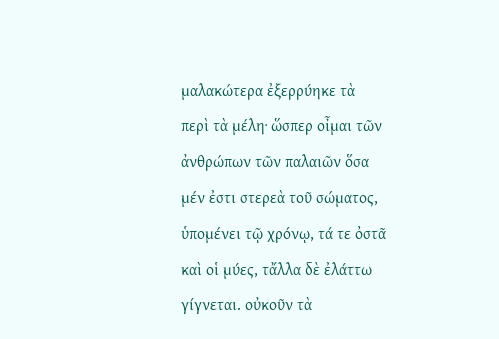μαλακώτερα ἐξερρύηκε τὰ περὶ τὰ μέλη· ὥσπερ οἶμαι τῶν ἀνθρώπων τῶν παλαιῶν ὅσα μέν ἐστι στερεὰ τοῦ σώματος, ὑπομένει τῷ χρόνῳ, τά τε ὀστᾶ καὶ οἱ μύες, τἄλλα δὲ ἐλάττω γίγνεται. οὐκοῦν τὰ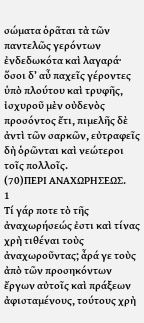σώματα ὁρᾶται τὰ τῶν παντελῶς γερόντων ἐνδεδωκότα καὶ λαγαρά· ὅσοι δ’ αὖ παχεῖς γέροντες ὑπὸ πλούτου καὶ τρυφῆς, ἰσχυροῦ μὲν οὐδενὸς προσόντος ἔτι, πιμελῆς δὲ ἀντὶ τῶν σαρκῶν, εὐτραφεῖς δὴ ὁρῶνται καὶ νεώτεροι τοῖς πολλοῖς.
(70)ΠΕΡΙ ΑΝΑΧΩΡΗΣΕΩΣ.
1
Τί γάρ ποτε τὸ τῆς ἀναχωρήσεώς ἐστι καὶ τίνας χρὴ τιθέναι τοὺς ἀναχωροῦντας; ἆρά γε τοὺς ἀπὸ τῶν προσηκόντων ἔργων αὐτοῖς καὶ πράξεων ἀφισταμένους, τούτους χρὴ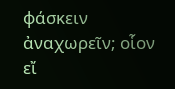φάσκειν ἀναχωρεῖν; οἷον εἴ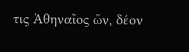τις Ἀθηναῖος ὤν, δέον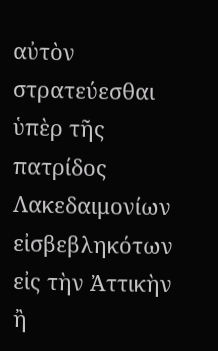αὐτὸν στρατεύεσθαι ὑπὲρ τῆς πατρίδος Λακεδαιμονίων εἰσβεβληκότων εἰς τὴν Ἀττικὴν ἢ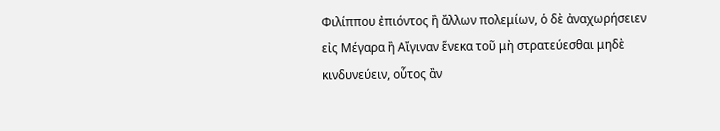Φιλίππου ἐπιόντος ἢ ἄλλων πολεμίων, ὁ δὲ ἀναχωρήσειεν εἰς Μέγαρα ἢ Αἴγιναν ἕνεκα τοῦ μὴ στρατεύεσθαι μηδὲ κινδυνεύειν, οὗτος ἂν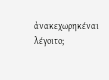ἀνακεχωρηκέναι λέγοιτο;